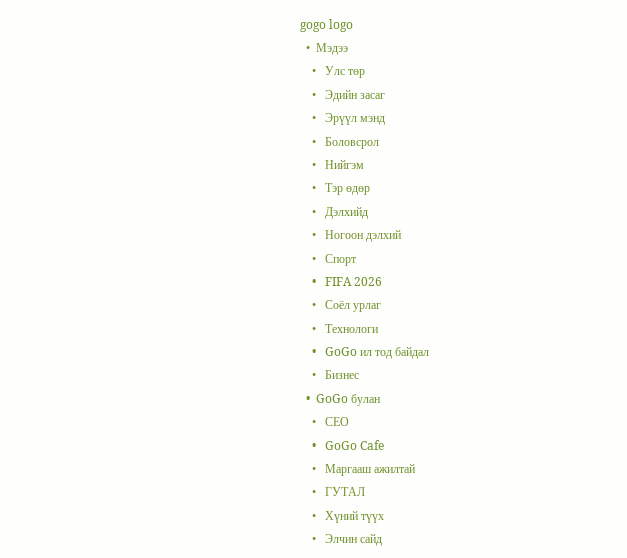gogo logo
  •  Мэдээ
    •   Улс төр
    •   Эдийн засаг
    •   Эрүүл мэнд
    •   Боловсрол
    •   Нийгэм
    •   Тэр өдөр
    •   Дэлхийд
    •   Ногоон дэлхий
    •   Спорт
    •   FIFA 2026
    •   Соёл урлаг
    •   Технологи
    •   GoGo ил тод байдал
    •   Бизнес
  •  GoGo булан
    •   СEO
    •   GoGo Cafe
    •   Маргааш ажилтай
    •   ГУТАЛ
    •   Хүний түүх
    •   Элчин сайд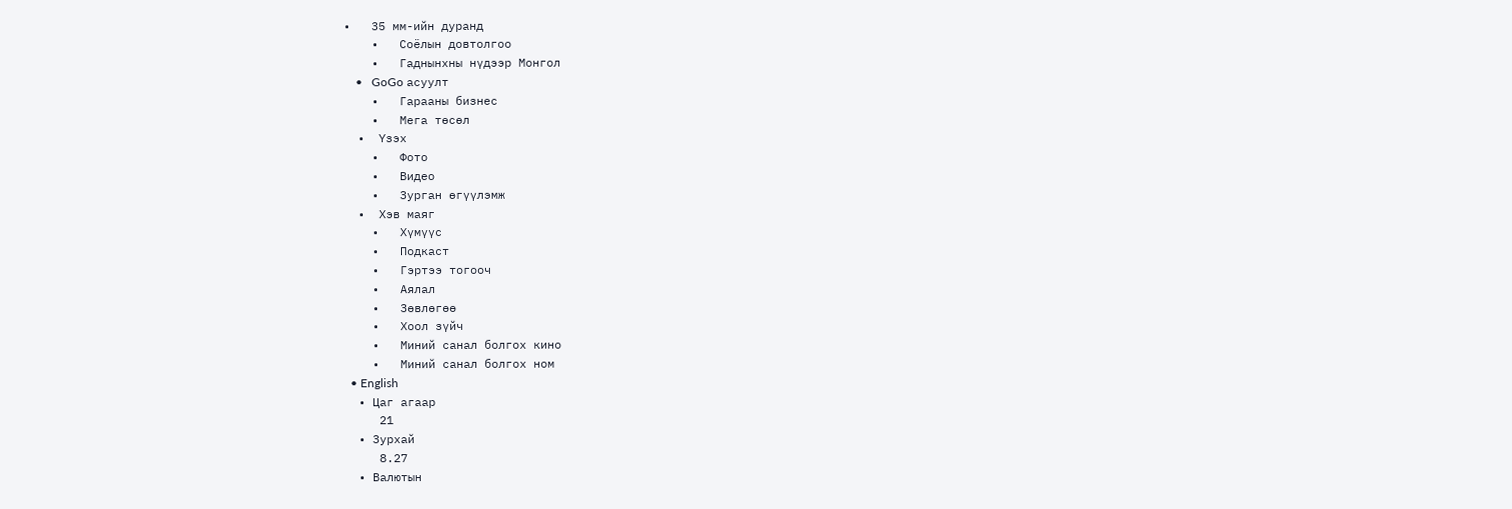•   35 мм-ийн дуранд
    •   Соёлын довтолгоо
    •   Гаднынхны нүдээр Монгол
    •   GoGo асуулт
    •   Гарааны бизнес
    •   Мега төсөл
  •  Үзэх
    •   Фото
    •   Видео
    •   Зурган өгүүлэмж
  •  Хэв маяг
    •   Хүмүүс
    •   Подкаст
    •   Гэртээ тогооч
    •   Аялал
    •   Зөвлөгөө
    •   Хоол зүйч
    •   Миний санал болгох кино
    •   Миний санал болгох ном
  • English
  • Цаг агаар
     21
  • Зурхай
     8.27
  • Валютын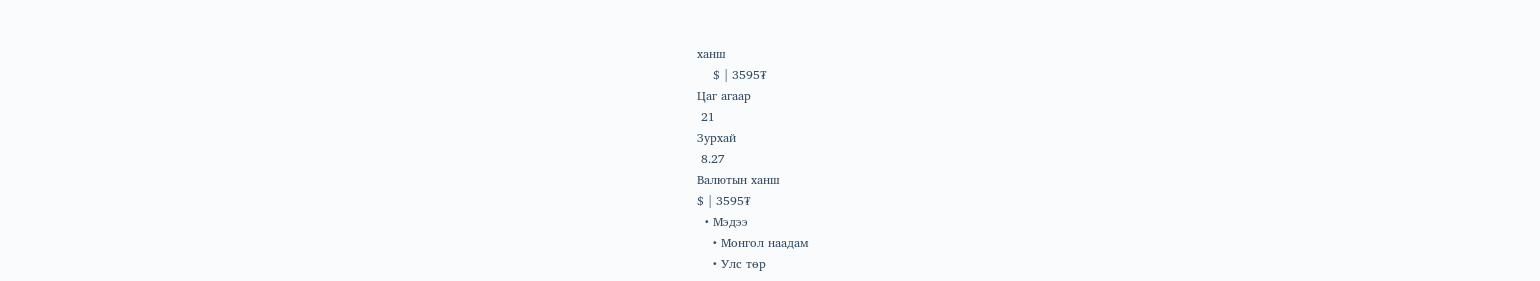ханш
    $ | 3595₮
Цаг агаар
 21
Зурхай
 8.27
Валютын ханш
$ | 3595₮
  • Мэдээ
    • Монгол наадам
    • Улс төр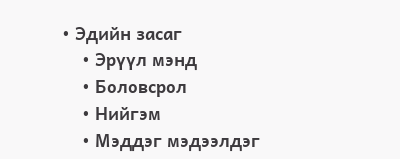• Эдийн засаг
    • Эрүүл мэнд
    • Боловсрол
    • Нийгэм
    • Мэддэг мэдээлдэг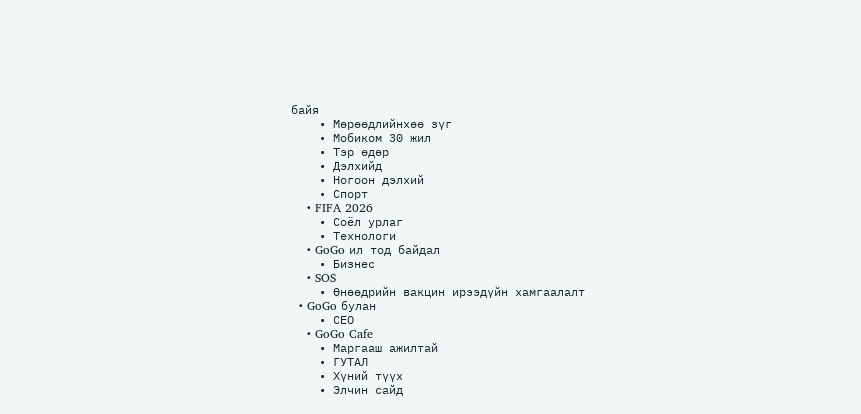байя
    • Мөрөөдлийнхөө зүг
    • Мобиком 30 жил
    • Тэр өдөр
    • Дэлхийд
    • Ногоон дэлхий
    • Спорт
    • FIFA 2026
    • Соёл урлаг
    • Технологи
    • GoGo ил тод байдал
    • Бизнес
    • SOS
    • Өнөөдрийн вакцин ирээдүйн хамгаалалт
  • GoGo булан
    • СEO
    • GoGo Cafe
    • Маргааш ажилтай
    • ГУТАЛ
    • Хүний түүх
    • Элчин сайд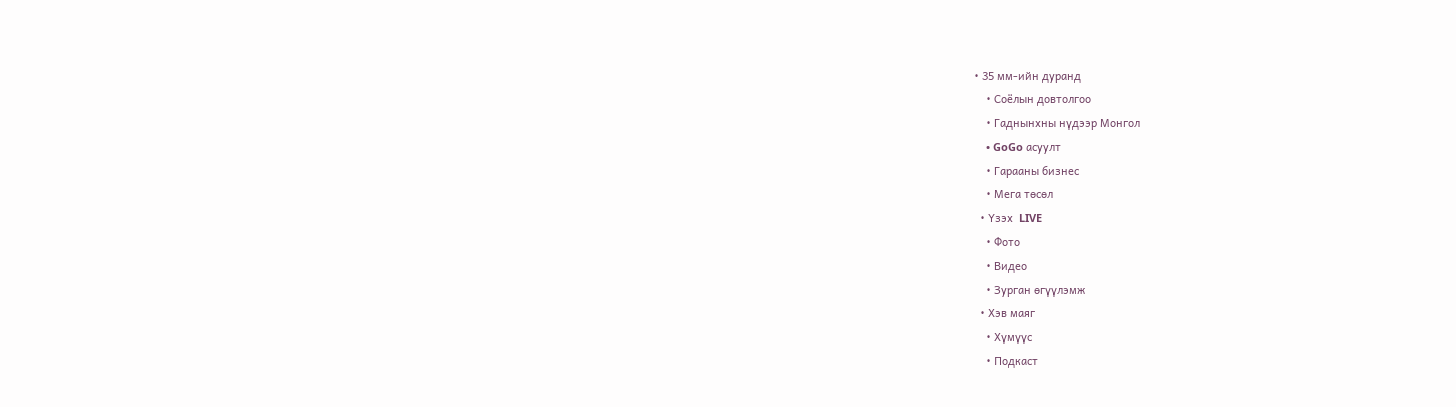• 35 мм-ийн дуранд
    • Соёлын довтолгоо
    • Гаднынхны нүдээр Монгол
    • GoGo асуулт
    • Гарааны бизнес
    • Мега төсөл
  • Үзэх  LIVE
    • Фото
    • Видео
    • Зурган өгүүлэмж
  • Хэв маяг
    • Хүмүүс
    • Подкаст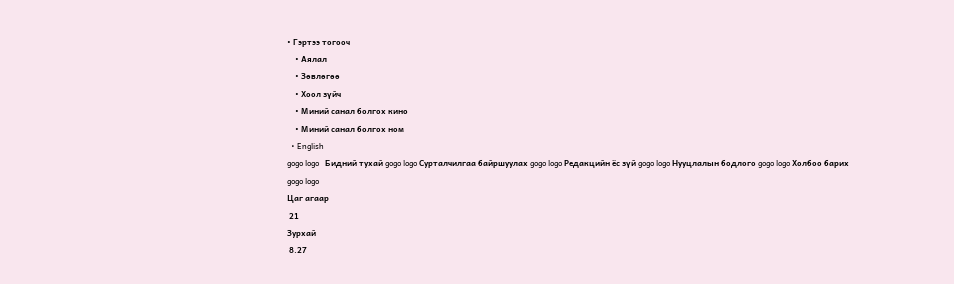• Гэртээ тогооч
    • Аялал
    • Зөвлөгөө
    • Хоол зүйч
    • Миний санал болгох кино
    • Миний санал болгох ном
  • English
gogo logo   Бидний тухай gogo logo Сурталчилгаа байршуулах gogo logo Редакцийн ёс зүй gogo logo Нууцлалын бодлого gogo logo Холбоо барих
gogo logo
Цаг агаар
 21
Зурхай
 8.27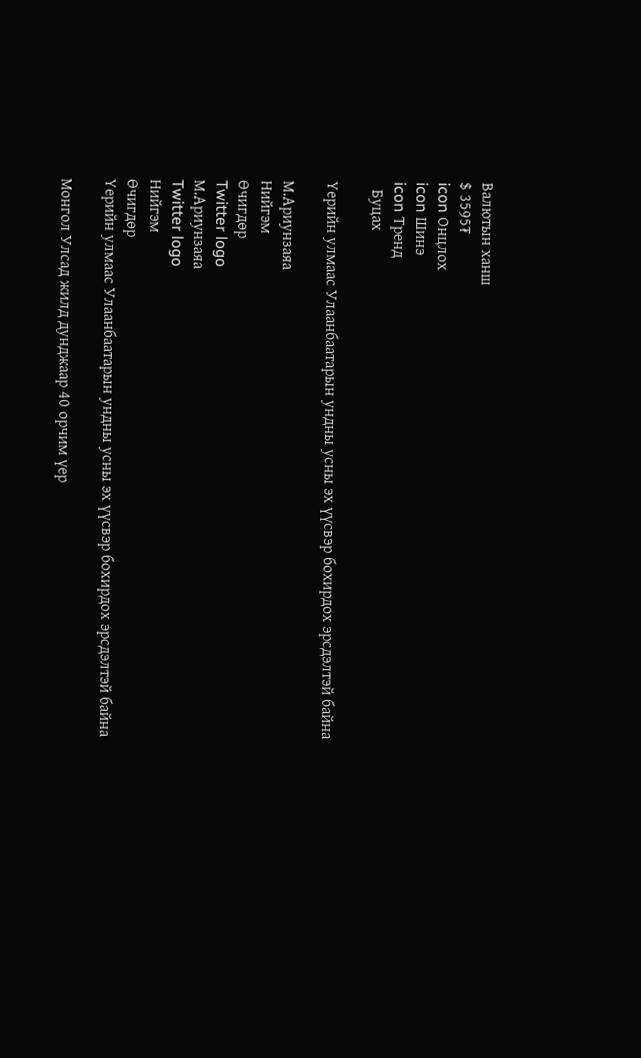Валютын ханш
$ 3595₮
icon Онцлох
icon Шинэ
icon Тренд
  Буцах

Үерийн улмаас Улаанбаатарын ундны усны эх үүсвэр бохирдох эрсдэлтэй байна

М.Ариунзаяа
Нийгэм
Өчигдөр
Twitter logo
М.Ариунзаяа
Twitter logo
Нийгэм
Өчигдөр
Үерийн улмаас Улаанбаатарын ундны усны эх үүсвэр бохирдох эрсдэлтэй байна

Монгол Улсад жилд дунджаар 40 орчим үер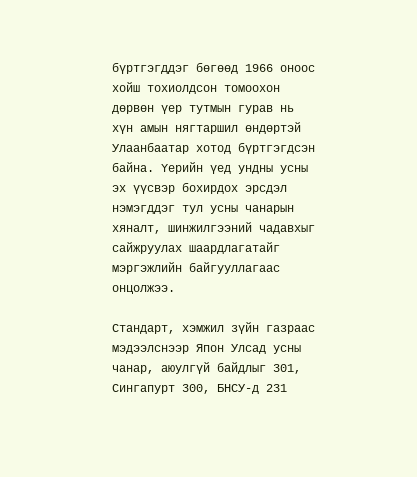бүртгэгддэг бөгөөд 1966 оноос хойш тохиолдсон томоохон дөрвөн үер тутмын гурав нь хүн амын нягтаршил өндөртэй Улаанбаатар хотод бүртгэгдсэн байна. Үерийн үед ундны усны эх үүсвэр бохирдох эрсдэл нэмэгддэг тул усны чанарын хяналт, шинжилгээний чадавхыг сайжруулах шаардлагатайг мэргэжлийн байгууллагаас онцолжээ.

Стандарт, хэмжил зүйн газраас мэдээлснээр Япон Улсад усны чанар, аюулгүй байдлыг 301, Сингапурт 300, БНСУ-д 231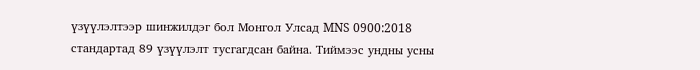үзүүлэлтээр шинжилдэг бол Монгол Улсад MNS 0900:2018 стандартад 89 үзүүлэлт тусгагдсан байна. Тиймээс ундны усны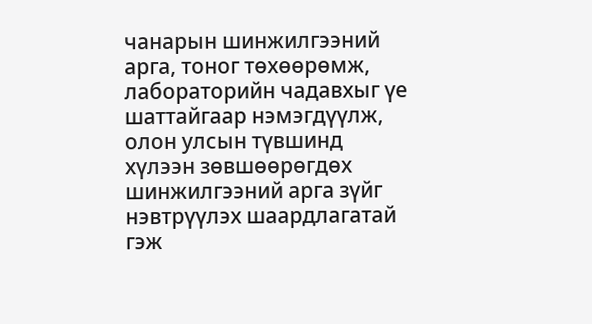чанарын шинжилгээний арга, тоног төхөөрөмж, лабораторийн чадавхыг үе шаттайгаар нэмэгдүүлж, олон улсын түвшинд хүлээн зөвшөөрөгдөх шинжилгээний арга зүйг нэвтрүүлэх шаардлагатай гэж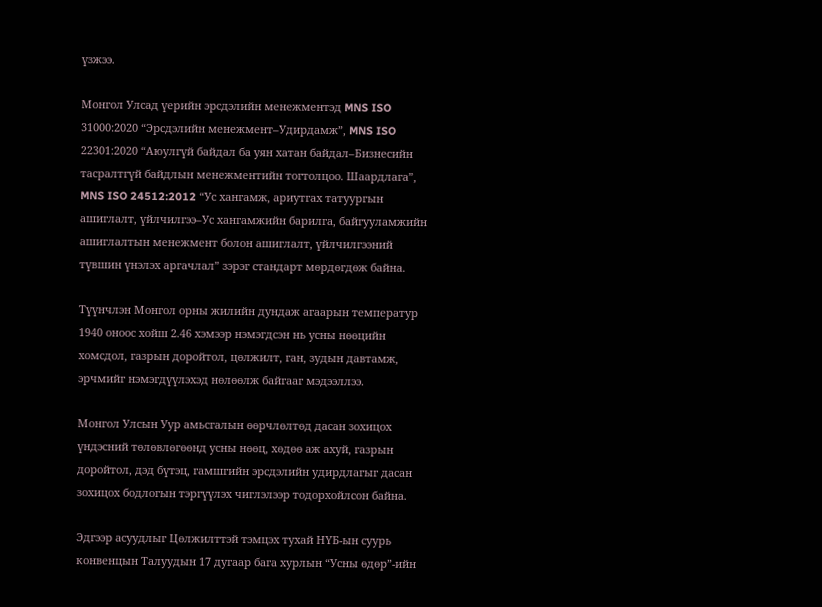үзжээ.

Монгол Улсад үерийн эрсдэлийн менежментэд MNS ISO 31000:2020 “Эрсдэлийн менежмент–Удирдамж”, MNS ISO 22301:2020 “Аюулгүй байдал ба уян хатан байдал–Бизнесийн тасралтгүй байдлын менежментийн тогтолцоо. Шаардлага”, MNS ISO 24512:2012 “Ус хангамж, ариутгах татуургын ашиглалт, үйлчилгээ–Ус хангамжийн барилга, байгууламжийн ашиглалтын менежмент болон ашиглалт, үйлчилгээний түвшин үнэлэх аргачлал” зэрэг стандарт мөрдөгдөж байна.

Түүнчлэн Монгол орны жилийн дундаж агаарын температур 1940 оноос хойш 2.46 хэмээр нэмэгдсэн нь усны нөөцийн хомсдол, газрын доройтол, цөлжилт, ган, зудын давтамж, эрчмийг нэмэгдүүлэхэд нөлөөлж байгааг мэдээллээ.

Монгол Улсын Уур амьсгалын өөрчлөлтөд дасан зохицох үндэсний төлөвлөгөөнд усны нөөц, хөдөө аж ахуй, газрын доройтол, дэд бүтэц, гамшгийн эрсдэлийн удирдлагыг дасан зохицох бодлогын тэргүүлэх чиглэлээр тодорхойлсон байна.

Эдгээр асуудлыг Цөлжилттэй тэмцэх тухай НҮБ-ын суурь конвенцын Талуудын 17 дугаар бага хурлын “Усны өдөр”-ийн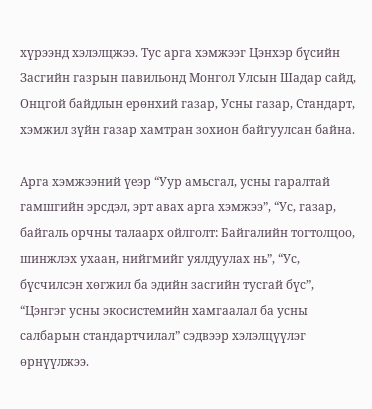хүрээнд хэлэлцжээ. Тус арга хэмжээг Цэнхэр бүсийн Засгийн газрын павильонд Монгол Улсын Шадар сайд, Онцгой байдлын ерөнхий газар, Усны газар, Стандарт, хэмжил зүйн газар хамтран зохион байгуулсан байна.

Арга хэмжээний үеэр “Уур амьсгал, усны гаралтай гамшгийн эрсдэл, эрт авах арга хэмжээ”, “Ус, газар, байгаль орчны талаарх ойлголт: Байгалийн тогтолцоо, шинжлэх ухаан, нийгмийг уялдуулах нь”, “Ус, бүсчилсэн хөгжил ба эдийн засгийн тусгай бүс”, “Цэнгэг усны экосистемийн хамгаалал ба усны салбарын стандартчилал” сэдвээр хэлэлцүүлэг өрнүүлжээ.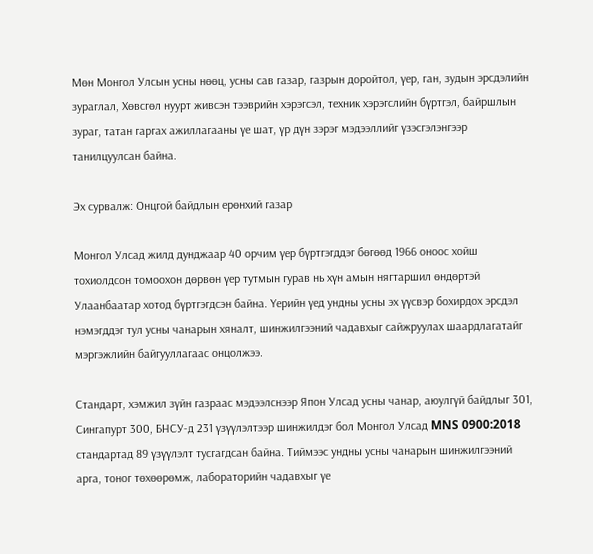Мөн Монгол Улсын усны нөөц, усны сав газар, газрын доройтол, үер, ган, зудын эрсдэлийн зураглал, Хөвсгөл нуурт живсэн тээврийн хэрэгсэл, техник хэрэгслийн бүртгэл, байршлын зураг, татан гаргах ажиллагааны үе шат, үр дүн зэрэг мэдээллийг үзэсгэлэнгээр танилцуулсан байна.

Эх сурвалж: Онцгой байдлын ерөнхий газар

Монгол Улсад жилд дунджаар 40 орчим үер бүртгэгддэг бөгөөд 1966 оноос хойш тохиолдсон томоохон дөрвөн үер тутмын гурав нь хүн амын нягтаршил өндөртэй Улаанбаатар хотод бүртгэгдсэн байна. Үерийн үед ундны усны эх үүсвэр бохирдох эрсдэл нэмэгддэг тул усны чанарын хяналт, шинжилгээний чадавхыг сайжруулах шаардлагатайг мэргэжлийн байгууллагаас онцолжээ.

Стандарт, хэмжил зүйн газраас мэдээлснээр Япон Улсад усны чанар, аюулгүй байдлыг 301, Сингапурт 300, БНСУ-д 231 үзүүлэлтээр шинжилдэг бол Монгол Улсад MNS 0900:2018 стандартад 89 үзүүлэлт тусгагдсан байна. Тиймээс ундны усны чанарын шинжилгээний арга, тоног төхөөрөмж, лабораторийн чадавхыг үе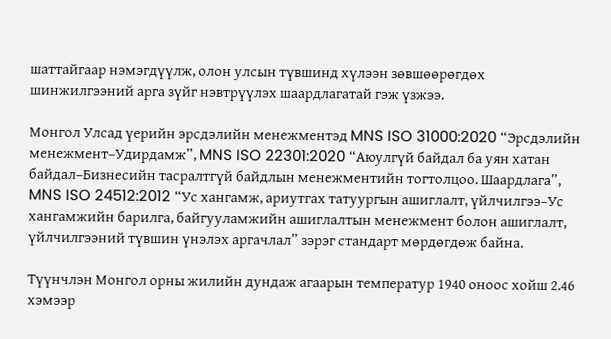шаттайгаар нэмэгдүүлж, олон улсын түвшинд хүлээн зөвшөөрөгдөх шинжилгээний арга зүйг нэвтрүүлэх шаардлагатай гэж үзжээ.

Монгол Улсад үерийн эрсдэлийн менежментэд MNS ISO 31000:2020 “Эрсдэлийн менежмент–Удирдамж”, MNS ISO 22301:2020 “Аюулгүй байдал ба уян хатан байдал–Бизнесийн тасралтгүй байдлын менежментийн тогтолцоо. Шаардлага”, MNS ISO 24512:2012 “Ус хангамж, ариутгах татуургын ашиглалт, үйлчилгээ–Ус хангамжийн барилга, байгууламжийн ашиглалтын менежмент болон ашиглалт, үйлчилгээний түвшин үнэлэх аргачлал” зэрэг стандарт мөрдөгдөж байна.

Түүнчлэн Монгол орны жилийн дундаж агаарын температур 1940 оноос хойш 2.46 хэмээр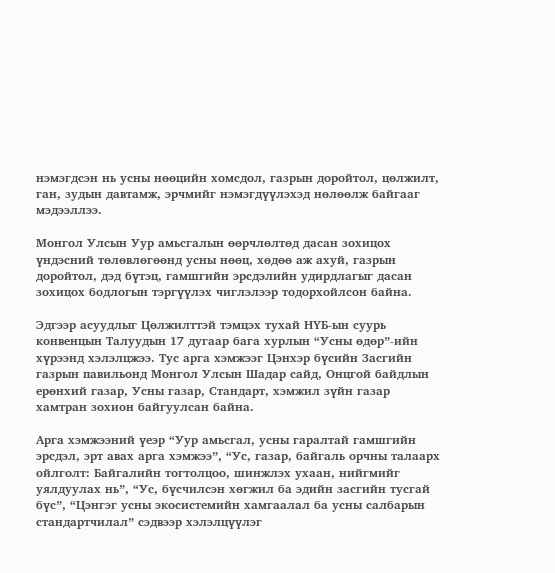нэмэгдсэн нь усны нөөцийн хомсдол, газрын доройтол, цөлжилт, ган, зудын давтамж, эрчмийг нэмэгдүүлэхэд нөлөөлж байгааг мэдээллээ.

Монгол Улсын Уур амьсгалын өөрчлөлтөд дасан зохицох үндэсний төлөвлөгөөнд усны нөөц, хөдөө аж ахуй, газрын доройтол, дэд бүтэц, гамшгийн эрсдэлийн удирдлагыг дасан зохицох бодлогын тэргүүлэх чиглэлээр тодорхойлсон байна.

Эдгээр асуудлыг Цөлжилттэй тэмцэх тухай НҮБ-ын суурь конвенцын Талуудын 17 дугаар бага хурлын “Усны өдөр”-ийн хүрээнд хэлэлцжээ. Тус арга хэмжээг Цэнхэр бүсийн Засгийн газрын павильонд Монгол Улсын Шадар сайд, Онцгой байдлын ерөнхий газар, Усны газар, Стандарт, хэмжил зүйн газар хамтран зохион байгуулсан байна.

Арга хэмжээний үеэр “Уур амьсгал, усны гаралтай гамшгийн эрсдэл, эрт авах арга хэмжээ”, “Ус, газар, байгаль орчны талаарх ойлголт: Байгалийн тогтолцоо, шинжлэх ухаан, нийгмийг уялдуулах нь”, “Ус, бүсчилсэн хөгжил ба эдийн засгийн тусгай бүс”, “Цэнгэг усны экосистемийн хамгаалал ба усны салбарын стандартчилал” сэдвээр хэлэлцүүлэг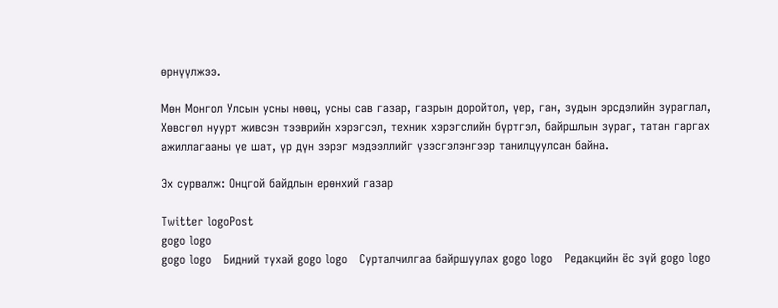өрнүүлжээ.

Мөн Монгол Улсын усны нөөц, усны сав газар, газрын доройтол, үер, ган, зудын эрсдэлийн зураглал, Хөвсгөл нуурт живсэн тээврийн хэрэгсэл, техник хэрэгслийн бүртгэл, байршлын зураг, татан гаргах ажиллагааны үе шат, үр дүн зэрэг мэдээллийг үзэсгэлэнгээр танилцуулсан байна.

Эх сурвалж: Онцгой байдлын ерөнхий газар

Twitter logoPost
gogo logo
gogo logo   Бидний тухай gogo logo   Сурталчилгаа байршуулах gogo logo   Редакцийн ёс зүй gogo logo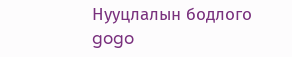Нууцлалын бодлого gogo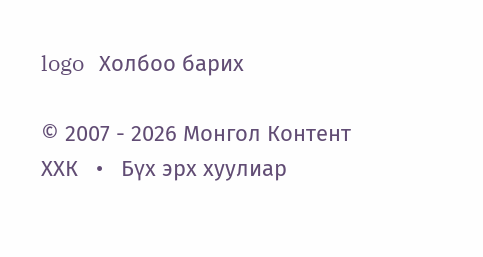logo   Холбоо барих

© 2007 - 2026 Монгол Контент ХХК   •   Бүх эрх хуулиар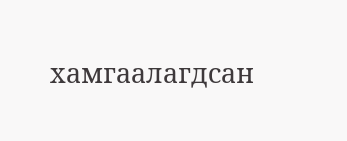хамгаалагдсан